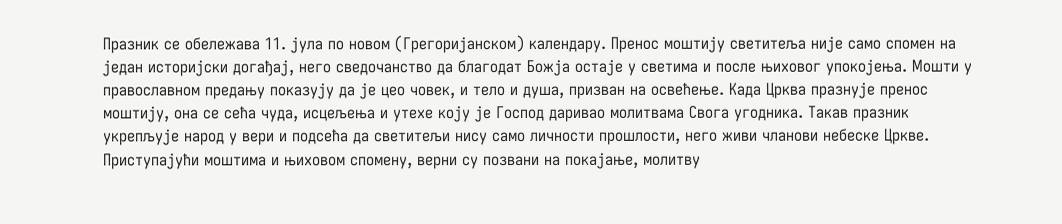Празник се обележава 11. јула по новом (Грегоријанском) календару. Пренос моштију светитеља није само спомен на један историјски догађај, него сведочанство да благодат Божја остаје у светима и после њиховог упокојења. Мошти у православном предању показују да је цео човек, и тело и душа, призван на освећење. Када Црква празнује пренос моштију, она се сећа чуда, исцељења и утехе коју је Господ даривао молитвама Свога угодника. Такав празник укрепљује народ у вери и подсећа да светитељи нису само личности прошлости, него живи чланови небеске Цркве. Приступајући моштима и њиховом спомену, верни су позвани на покајање, молитву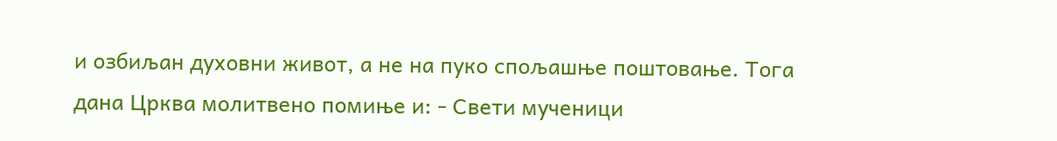и озбиљан духовни живот, а не на пуко спољашње поштовање. Тога дана Црква молитвено помиње и: - Свети мученици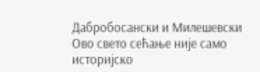Дабробосански и Милешевски Ово свето сећање није само историјско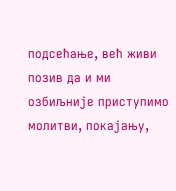подсећање, већ живи позив да и ми озбиљније приступимо молитви, покајању,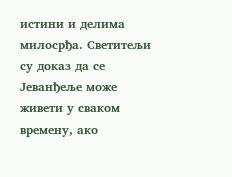истини и делима милосрђа. Светитељи су доказ да се Јеванђеље може живети у сваком времену, ако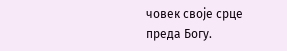човек своје срце преда Богу.